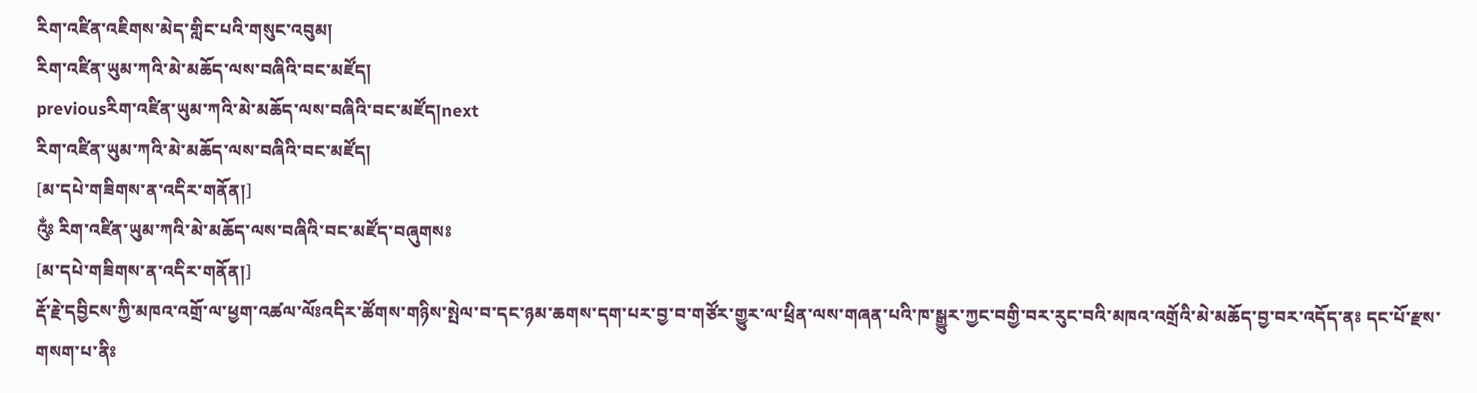རིག་འཛིན་འཇིགས་མེད་གླིང་པའི་གསུང་འབུམ།
རིག་འཛིན་ཡུམ་ཀའི་མེ་མཆོད་ལས་བཞིའི་བང་མཛོད།
previousརིག་འཛིན་ཡུམ་ཀའི་མེ་མཆོད་ལས་བཞིའི་བང་མཛོད།next
རིག་འཛིན་ཡུམ་ཀའི་མེ་མཆོད་ལས་བཞིའི་བང་མཛོད།
[མ་དཔེ་གཟིགས་ན་འདིར་གནོན།]
༂ རིག་འཛིན་ཡུམ་ཀའི་མེ་མཆོད་ལས་བཞིའི་བང་མཛོད་བཞུགསཿ
[མ་དཔེ་གཟིགས་ན་འདིར་གནོན།]
རྡོ་རྗེ་དབྱིངས་ཀྱི་མཁའ་འགྲོ་ལ་ཕྱག་འཚལ་ལོཿའདིར་ཚོགས་གཉིས་སྤེལ་བ་དང་ཉམ་ཆགས་དག་པར་བྱ་བ་གཙོར་གྱུར་ལ་ཕྲིན་ལས་གཞན་པའི་ཁ་སྒྱུར་ཀྱང་བགྱི་བར་རུང་བའི་མཁའ་འགྲོའི་མེ་མཆོད་བྱ་བར་འདོད་ནཿ དང་པོ་རྫས་གསག་པ་ནིཿ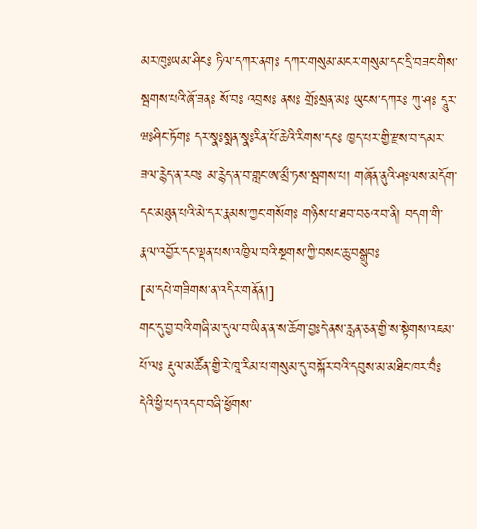མར་ཁུཿཡམ་ཤིངཿ ཏིལ་དཀར་ནགཿ དཀར་གསུམ་མངར་གསུམ་དང་དྲི་བཟང་གིས་སྦགས་པའི་ཞོ་ཟནཿ སོ་བཿ འབྲསཿ ནསཿ གྲོཿསྲན་མཿ ཡུངས་དཀརཿ ཀུ་ཤཿ དཱུར་ཝཿཤིང་ཏོགཿ དར་སྣཿསྨན་སྣཿརིན་པོ་ཆེའི་རིགས་དངཿ ཁྱད་པར་གྱི་རྫས་བ་དམར་ཟལ་རྙེད་ན་རབཿ མ་རྙེད་ན་བ་གླང་ཨ་མྲྀ་ཏས་སྦགས་པ། གཞོན་ནུའི་ཤཿལས་མདོག་དང་མཐུན་པའི་མེ་དར་རྣམས་ཀྱང་གསོགཿ གཉིས་པ་ཐབ་བཅའ་བ་ནི། བདག་གི་རྣལ་འབྱོར་དང་ལྡན་པས་འཁྱིལ་བའི་སྔགས་ཀྱི་བསང་ཆུ་བསྒྲུབཿ
[མ་དཔེ་གཟིགས་ན་འདིར་གནོན།]
གང་དུ་བྱ་བའི་གཞི་མ་དུལ་བ་ཡིན་ན་ས་ཆོག་བྱཿདེ་ནས་རླན་ཅན་གྱི་ས་སྟེགས་འཇམ་པོ་ལཿ རྡུལ་མཚོན་གྱི་རེ་ཁཱ་རིམ་པ་གསུམ་དུ་བསྐོར་བའི་དབུས་མ་མཐིང་ཁར་བྂཿདེའི་ཕྱི་པད་འདབ་བཞི་ཕྱོགས་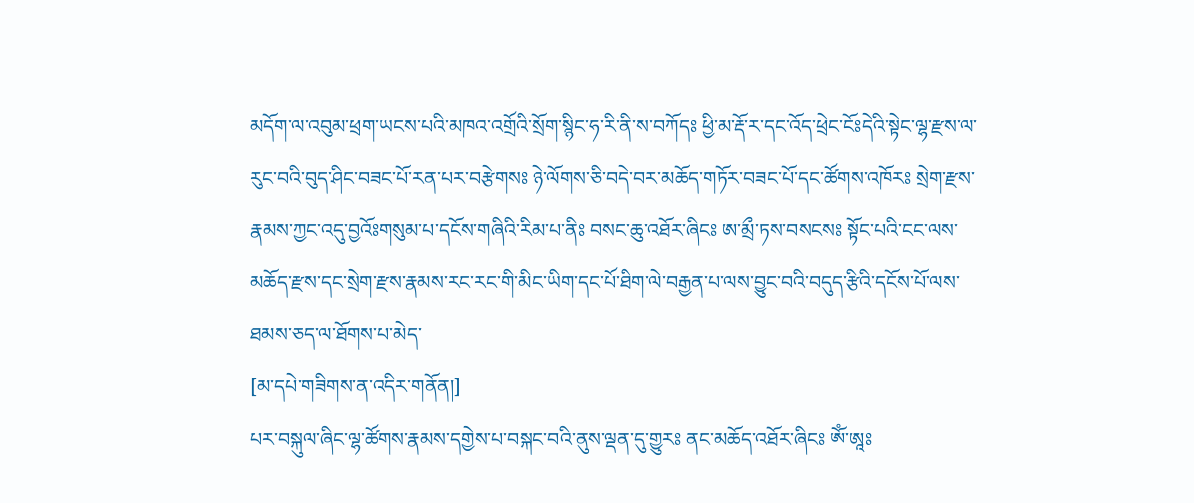མདོག་ལ་འབུམ་ཕྲག་ཡངས་པའི་མཁའ་འགྲོའི་སྲོག་སྙིང་ཧ་རི་ནི་ས་བཀོདཿ ཕྱི་མ་རྡོ་ར་དང་འོད་ཕྲེང་ངོཿདེའི་སྟེང་ལྷ་རྫས་ལ་རུང་བའི་བུད་ཤིང་བཟང་པོ་རན་པར་བརྩེགསཿ ཉེ་ལོགས་ཅི་བདེ་བར་མཆོད་གཏོར་བཟང་པོ་དང་ཚོགས་འཁོརཿ སྲེག་རྫས་རྣམས་ཀྱང་འདུ་བྱའོཿགསུམ་པ་དངོས་གཞིའི་རིམ་པ་ནིཿ བསང་ཆུ་འཐོར་ཞིངཿ ཨ་མྲྀ་ཏས་བསངསཿ སྟོང་པའི་ངང་ལས་མཆོད་རྫས་དང་སྲེག་རྫས་རྣམས་རང་རང་གི་མིང་ཡིག་དང་པོ་ཐིག་ལེ་བརྒྱན་པ་ལས་བྱུང་བའི་བདུད་རྩིའི་དངོས་པོ་ལས་ཐམས་ཅད་ལ་ཐོགས་པ་མེད་
[མ་དཔེ་གཟིགས་ན་འདིར་གནོན།]
པར་བསྐུལ་ཞིང་ལྷ་ཚོགས་རྣམས་དགྱེས་པ་བསྐང་བའི་ནུས་ལྡན་དུ་གྱུརཿ ནང་མཆོད་འཐོར་ཞིངཿ ཨོཾ་ཨཱཿ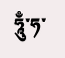ཧཱུྃ་ཧ་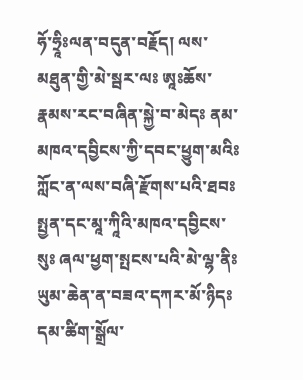ཧོ་ཧྲཱིཿལན་བདུན་བརྗོད། ལས་མཐུན་གྱི་མེ་སྦར་ལཿ ཨཱཿཆོས་རྣམས་རང་བཞིན་སྐྱེ་བ་མེདཿ ནམ་མཁའ་དབྱིངས་ཀྱི་དབང་ཕྱུག་མའིཿཀློང་ན་ལས་བཞི་རྫོགས་པའི་ཐབཿ སྤྱན་དང་མཱ་ཀཱིའི་མཁའ་དབྱིངས་སུཿ ཞལ་ཕྱག་སྤངས་པའི་མེ་ལྷ་ནིཿ ཡུམ་ཆེན་ན་བཟའ་དཀར་མོ་ཉིདཿ དམ་ཚིག་སྒྲོལ་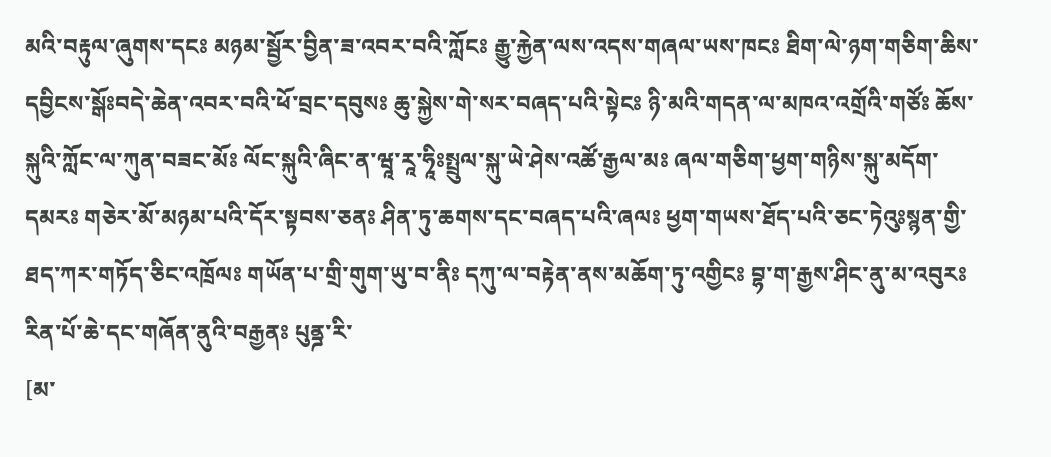མའི་བརྟུལ་ཞུགས་དངཿ མཉམ་སྦྱོར་བྱིན་ཟ་འབར་བའི་ཀློངཿ རྒྱུ་རྐྱེན་ལས་འདས་གཞལ་ཡས་ཁངཿ ཐིག་ལེ་ཉག་གཅིག་ཆིས་དབྱིངས་སྒོཿབདེ་ཆེན་འབར་བའི་ཕོ་བྲང་དབུསཿ ཆུ་སྐྱེས་གེ་སར་བཞད་པའི་སྟེངཿ ཉི་མའི་གདན་ལ་མཁའ་འགྲོའི་གཙོཿ ཆོས་སྐུའི་ཀློང་ལ་ཀུན་བཟང་མོཿ ལོང་སྐུའི་ཞིང་ན་ཝཱ་རཱ་ཧཱིཿསྤྲུལ་སྐུ་ཡེ་ཤེས་འཚོ་རྒྱལ་མཿ ཞལ་གཅིག་ཕྱག་གཉིས་སྐུ་མདོག་དམརཿ གཅེར་མོ་མཉམ་པའི་དོར་སྟབས་ཅནཿ ཤིན་ཏུ་ཆགས་དང་བཞད་པའི་ཞལཿ ཕྱག་གཡས་ཐོད་པའི་ཅང་ཏེའུཿསྙན་གྱི་ཐད་ཀར་གཏོད་ཅིང་འཁྲོལཿ གཡོན་པ་གྲི་གུག་ཡུ་བ་ནིཿ དཀུ་ལ་བརྟེན་ནས་མཆོག་ཏུ་འགྱིངཿ བྷ་ག་རྒྱས་ཤིང་ནུ་མ་འབུརཿ རིན་པོ་ཆེ་དང་གཞོན་ནུའི་བརྒྱནཿ པུནྜ་རི་
[མ་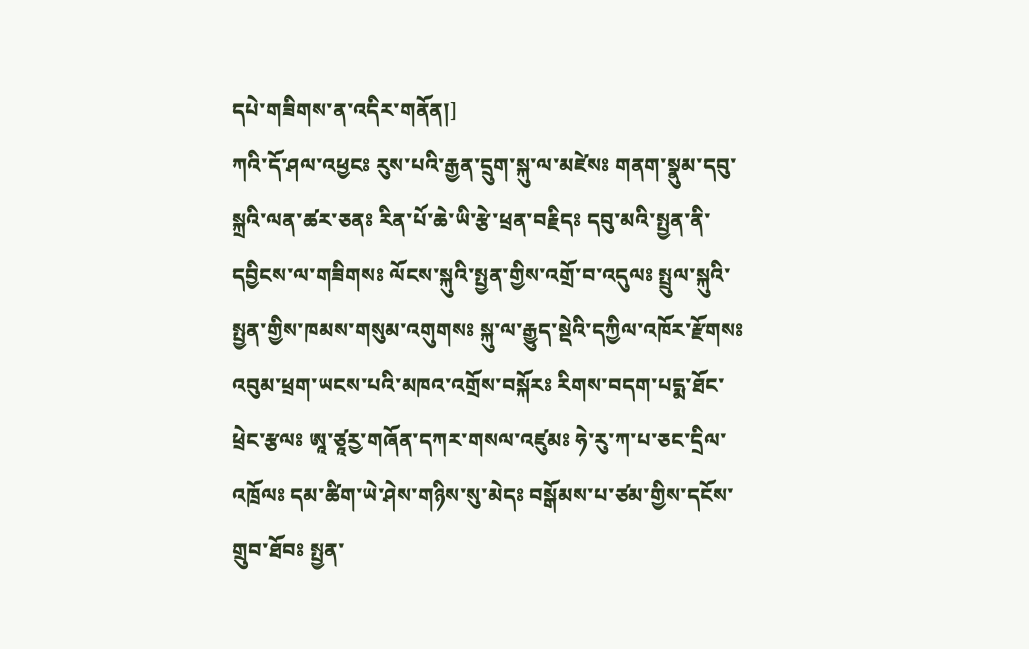དཔེ་གཟིགས་ན་འདིར་གནོན།]
ཀའི་དོ་ཤལ་འཕྱངཿ རུས་པའི་རྒྱན་དྲུག་སྐུ་ལ་མཛེསཿ གནག་སྣུམ་དབུ་སྐྲའི་ལན་ཚར་ཅནཿ རིན་པོ་ཆེ་ཡི་རྩེ་ཕྲན་བརྗིདཿ དབུ་མའི་སྤྱན་ནི་དབྱིངས་ལ་གཟིགསཿ ལོངས་སྐུའི་སྤྱན་གྱིས་འགྲོ་བ་འདུལཿ སྤྲུལ་སྐུའི་སྤྱན་གྱིས་ཁམས་གསུམ་འགུགསཿ སྐུ་ལ་རྒྱུད་སྡེའི་དཀྱིལ་འཁོར་རྫོགསཿ འབུམ་ཕྲག་ཡངས་པའི་མཁའ་འགྲོས་བསྐོརཿ རིགས་བདག་པདྨ་ཐོང་ཕྲེང་རྩལཿ ཨཱ་ཙཱརྱ་གཞོན་དཀར་གསལ་འཛུམཿ ཧེ་རུ་ཀ་པ་ཅང་དྲིལ་འཁྲོལཿ དམ་ཚིག་ཡེ་ཤེས་གཉིས་སུ་མེདཿ བསྒོམས་པ་ཙམ་གྱིས་དངོས་གྲུབ་ཐོབཿ སྤྱན་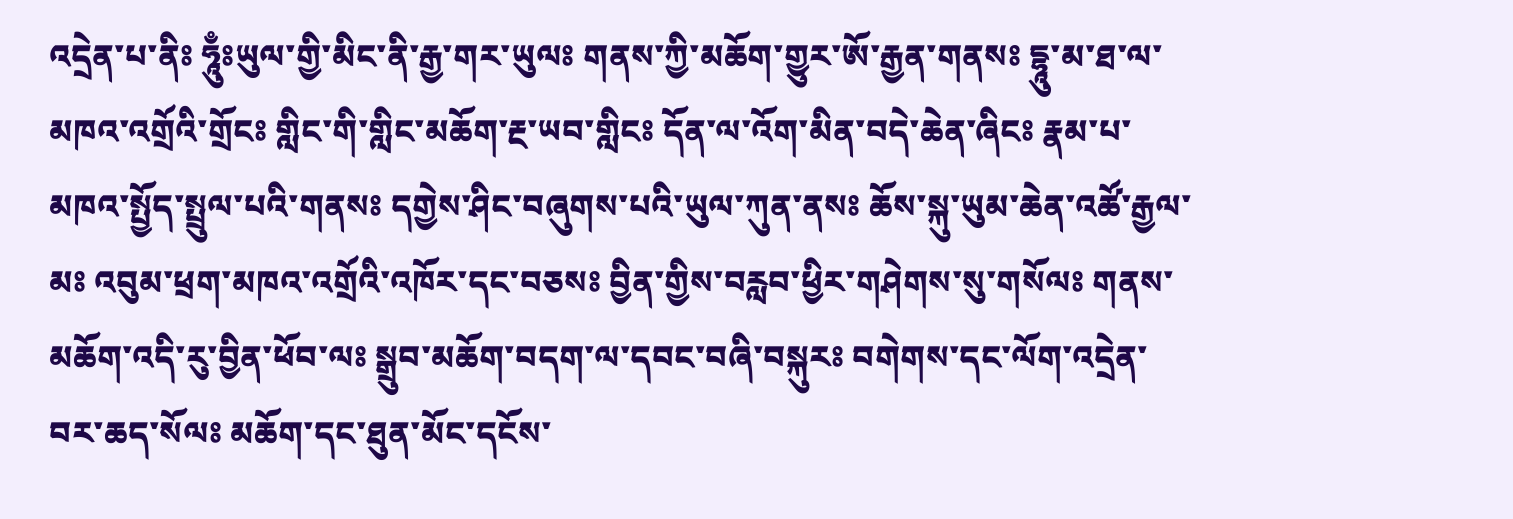འདྲེན་པ་ནིཿ ཧཱུྃཿཡུལ་གྱི་མིང་ནི་རྒྱ་གར་ཡུལཿ གནས་ཀྱི་མཆོག་གྱུར་ཨོ་རྒྱན་གནསཿ དྷཱུ་མ་ཐ་ལ་མཁའ་འགྲོའི་གྲོངཿ གླིང་གི་གླིང་མཆོག་རྔ་ཡབ་གླིངཿ དོན་ལ་འོག་མིན་བདེ་ཆེན་ཞིངཿ རྣམ་པ་མཁའ་སྤྱོད་སྤྲུལ་པའི་གནསཿ དགྱེས་ཤིང་བཞུགས་པའི་ཡུལ་ཀུན་ནསཿ ཆོས་སྐུ་ཡུམ་ཆེན་འཚོ་རྒྱལ་མཿ འབུམ་ཕྲག་མཁའ་འགྲོའི་འཁོར་དང་བཅསཿ བྱིན་གྱིས་བརླབ་ཕྱིར་གཤེགས་སུ་གསོལཿ གནས་མཆོག་འདི་རུ་བྱིན་ཕོབ་ལཿ སྒྲུབ་མཆོག་བདག་ལ་དབང་བཞི་བསྐུརཿ བགེགས་དང་ལོག་འདྲེན་བར་ཆད་སོལཿ མཆོག་དང་ཐུན་མོང་དངོས་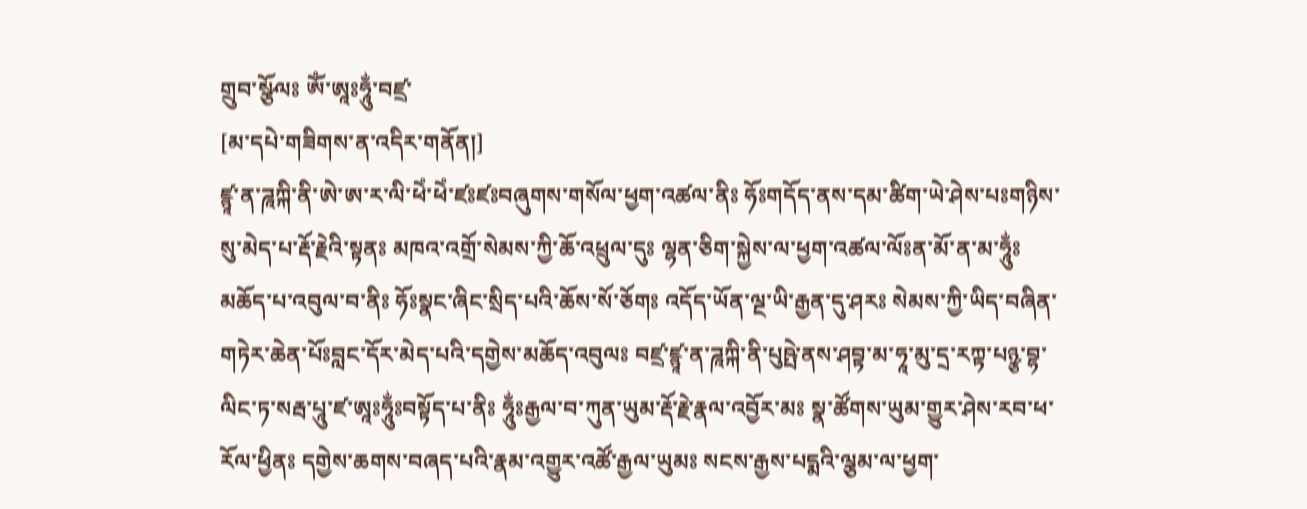གྲུབ་སྩོལཿ ཨོཾ་ཨཱཿཧཱུྂ་བཛྲ་
[མ་དཔེ་གཟིགས་ན་འདིར་གནོན།]
ཛྙཱ་ན་ཌཱཀྐི་ནི་ཨེ་ཨ་ར་ལི་ཕེཾ་ཕེཾ་ཛཿཛཿབཞུགས་གསོལ་ཕྱག་འཚལ་ནིཿ ཧོཿགདོད་ནས་དམ་ཚིག་ཡེ་ཤེས་པཿགཉིས་སུ་མེད་པ་རྡོ་རྗེའི་སྟནཿ མཁའ་འགྲོ་སེམས་ཀྱི་ཆོ་འཕྲུལ་དུཿ ལྷན་ཅིག་སྐྱེས་ལ་ཕྱག་འཚལ་ལོཿན་མོ་ན་མ་ཧཱུྂཿམཆོད་པ་འབུལ་བ་ནིཿ ཧོཿསྣང་ཞིང་སྲིད་པའི་ཆོས་སོ་ཅོགཿ འདོད་ཡོན་ལྔ་ཡི་རྒྱན་དུ་ཤརཿ སེམས་ཀྱི་ཡིད་བཞིན་གཏེར་ཆེན་པོཿབླང་དོར་མེད་པའི་དགྱེས་མཆོད་འབུལཿ བཛྲ་ཛྙཱ་ན་ཌཱཀྐི་ནི་པུཥྤེ་ནས་ཤབྟ་མ་ཧཱ་མུ་དྲ་རཀྟ་པཉྩ་བྷ་ལིང་ཏ་སརྦ་པཱུ་ཛ་ཨཱཿཧཱུྂཿབསྟོད་པ་ནིཿ ཧཱུྂཿརྒྱལ་བ་ཀུན་ཡུམ་རྡོ་རྗེ་རྣལ་འབྱོར་མཿ སྣ་ཚོགས་ཡུམ་གྱུར་ཤེས་རབ་ཕ་རོལ་ཕྱིནཿ དགྱེས་ཆགས་བཞད་པའི་རྣམ་འགྱུར་འཚོ་རྒྱལ་ཡུམཿ སངས་རྒྱས་པདྨའི་ལྕམ་ལ་ཕྱག་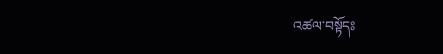འཚལ་བསྟོདཿ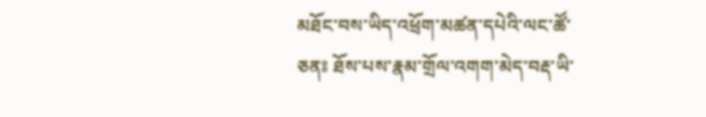མཐོང་བས་ཡིད་འཕྲོག་མཚན་དཔེའི་ལང་ཚོ་ཅནཿ ཐོས་པས་རྣམ་གྲོལ་འགག་མེད་བརྡ་ཡི་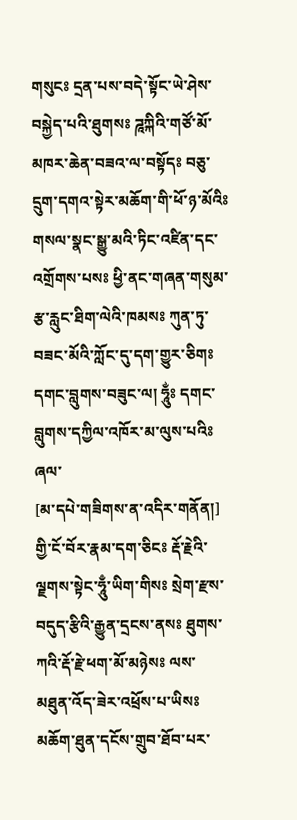གསུངཿ དྲན་པས་བདེ་སྟོང་ཡེ་ཤེས་བསྐྱེད་པའི་ཐུགསཿ ཌཱཀྐིའི་གཙོ་མོ་མཁར་ཆེན་བཟའ་ལ་བསྟོདཿ བཅུ་དྲུག་དགའ་སྟེར་མཆོག་གི་ཕོ་ཉ་མོའིཿགསལ་སྣང་སྒྱུ་མའི་ཏིང་འཛིན་དང་འགྲོགས་པསཿ ཕྱི་ནང་གཞན་གསུམ་རྩ་རླུང་ཐིག་ལེའི་ཁམསཿ ཀུན་ཏུ་བཟང་མོའི་ཀློང་དུ་དག་གྱུར་ཅིགཿ དགང་བླུགས་བཟུང་ལ། ཧཱུྂཿ དགང་བླུགས་དཀྱིལ་འཁོར་མ་ལུས་པའིཿ ཞལ་
[མ་དཔེ་གཟིགས་ན་འདིར་གནོན།]
གྱི་ངོ་བོར་རྣམ་དག་ཅིངཿ རྡོ་རྗེའི་ལྗགས་སྟེང་ཧཱུྃ་ཡིག་གིསཿ སྲེག་རྫས་བདུད་རྩིའི་རྒྱུན་དྲངས་ནསཿ ཐུགས་ཀའི་རྡོ་རྗེ་ཕག་མོ་མཉེསཿ ལས་མཐུན་འོད་ཟེར་འཕྲོས་པ་ཡིསཿ མཆོག་ཐུན་དངོས་གྲུབ་ཐོབ་པར་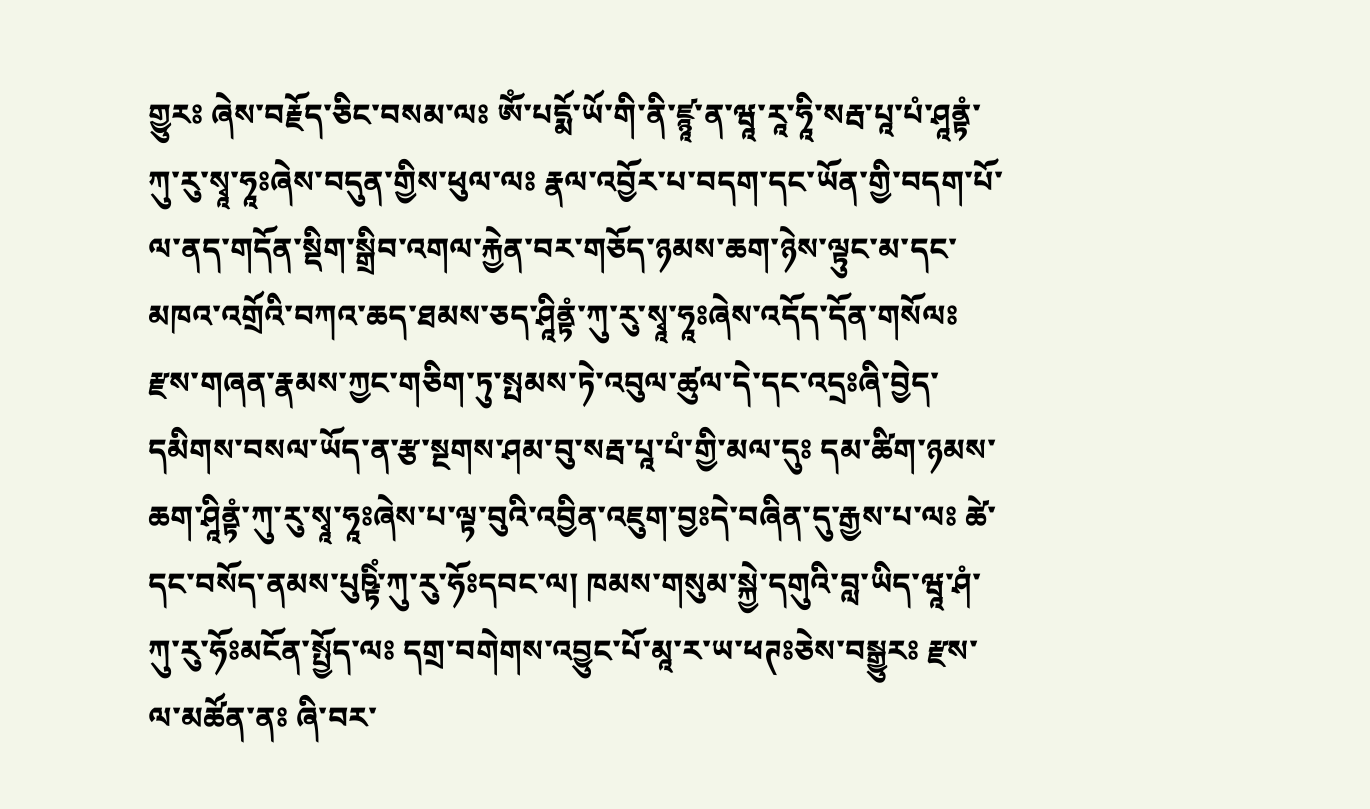གྱུརཿ ཞེས་བརྗོད་ཅིང་བསམ་ལཿ ཨོཾ་པདྨོ་ཡོ་གི་ནི་ཛྙཱ་ན་ཝཱ་རཱ་ཧཱི་སརྦ་པཱ་པཾ་ཤཱནྟཾ་ཀུ་རུ་སྭཱ་ཧཱཿཞེས་བདུན་གྱིས་ཕུལ་ལཿ རྣལ་འབྱོར་པ་བདག་དང་ཡོན་གྱི་བདག་པོ་ལ་ནད་གདོན་སྡིག་སྒྲིབ་འགལ་རྐྱེན་བར་གཅོད་ཉམས་ཆག་ཉེས་ལྟུང་མ་དང་མཁའ་འགྲོའི་བཀའ་ཆད་ཐམས་ཅད་ཤཱིནྟཾ་ཀུ་རུ་སྭཱ་ཧཱཿཞེས་འདོད་དོན་གསོལཿ རྫས་གཞན་རྣམས་ཀྱང་གཅིག་ཏུ་སྤམས་ཏེ་འབུལ་ཚུལ་དེ་དང་འདྲཿཞི་བྱེད་དམིགས་བསལ་ཡོད་ན་རྩ་སྔགས་ཤམ་བུ་སརྦ་པཱ་པཾ་གྱི་མལ་དུཿ དམ་ཚིག་ཉམས་ཆག་ཤཱིནྟཾ་ཀུ་རུ་སྭཱ་ཧཱཿཞེས་པ་ལྟ་བུའི་འབྱིན་འཇུག་བྱཿདེ་བཞིན་དུ་རྒྱས་པ་ལཿ ཚེ་དང་བསོད་ནམས་པུཥྟིཾ་ཀུ་རུ་ཧོཿདབང་ལ། ཁམས་གསུམ་སྐྱེ་དགུའི་བླ་ཡིད་ཝཱ་ཤཾ་ཀུ་རུ་ཧོཿམངོན་སྤྱོད་ལཿ དགྲ་བགེགས་འབྱུང་པོ་མཱ་ར་ཡ་ཕཊཿཅེས་བསྒྱུརཿ རྫས་ལ་མཚོན་ནཿ ཞི་བར་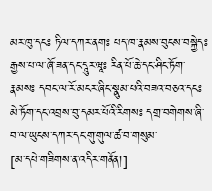མར་ཁུ་དངཿ ཏིལ་དཀར་ནགཿ པད་ཁ་རྣམས་བུངས་བསྐྱེདཿ རྒྱས་པ་ལ་ཞོ་ཟན་དང་དཱུར་ཝཱཿ རིན་པོ་ཆེ་དང་ཤིང་ཏོག་རྣམསཿ དབང་ལ་རོ་མངར་ཞིང་སྣུམ་པའི་བཟའ་བཅའ་དངཿ མེ་ཏོག་དང་འབྲས་བུ་དམར་པོའི་རིགསཿ དགྲ་བགེགས་ཞི་བ་ལ་ཡུངས་དཀར་དང་གུ་གུལ་ཚ་བ་གསུམ་
[མ་དཔེ་གཟིགས་ན་འདིར་གནོན།]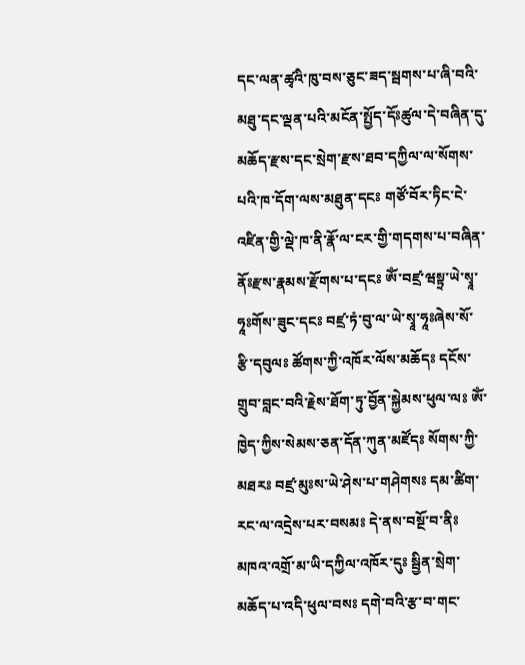དང་ལན་ཚྭའི་ཁུ་བས་ཅུང་ཟད་སྦགས་པ་ཞི་བའི་མཐུ་དང་ལྡན་པའི་མངོན་སྤྱོད་དོཿཚུལ་དེ་བཞིན་དུ་མཆོད་རྫས་དང་སྲེག་རྫས་ཐབ་དཀྱིལ་ལ་སོགས་པའི་ཁ་དོག་ལས་མཐུན་དངཿ གཙོ་བོར་ཏིང་ངེ་འཛིན་གྱི་ལྡེ་ཁ་ནི་རྣོ་ལ་ངར་གྱི་གདགས་པ་བཞིན་ནོཿརྫས་རྣམས་རྫོགས་པ་དངཿ ཨོཾ་བཛྲ་ཝསྟྲ་ཡེ་སྭཱ་ཧཱཿགོས་ཟུང་དངཿ བཛྲ་ཏཾ་བུ་ལ་ཡེ་སྭཱ་ཧཱཿཞེས་སོ་རྩི་དབུལཿ ཚོགས་ཀྱི་འཁོར་ལོས་མཆོདཿ དངོས་གྲུབ་བླང་བའི་རྗེས་ཐོག་ཏུ་བྱོན་སྐྱེམས་ཕུལ་ལཿ ཨོཾ་ཁྱེད་ཀྱིས་སེམས་ཅན་དོན་ཀུན་མཛོདཿ སོགས་ཀྱི་མཐརཿ བཛྲ་མུཿས་ཡེ་ཤེས་པ་གཤེགསཿ དམ་ཚིག་རང་ལ་འདྲེས་པར་བསམཿ དེ་ནས་བསྔོ་བ་ནིཿ མཁའ་འགྲོ་མ་ཡི་དཀྱིལ་འཁོར་དུཿ སྦྱིན་སྲེག་མཆོད་པ་འདི་ཕུལ་བསཿ དགེ་བའི་རྩ་བ་གང་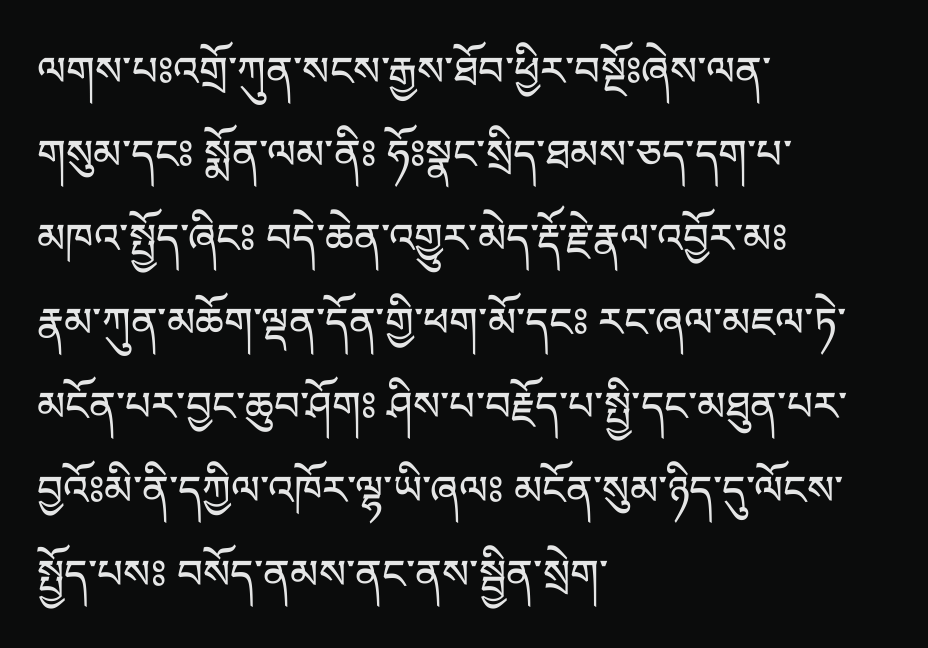ལགས་པཿའགྲོ་ཀུན་སངས་རྒྱས་ཐོབ་ཕྱིར་བསྔོཿཞེས་ལན་གསུམ་དངཿ སྨོན་ལམ་ནིཿ ཧོཿསྣང་སྲིད་ཐམས་ཅད་དག་པ་མཁའ་སྤྱོད་ཞིངཿ བདེ་ཆེན་འགྱུར་མེད་རྡོ་རྗེ་རྣལ་འབྱོར་མཿ རྣམ་ཀུན་མཆོག་ལྡན་དོན་གྱི་ཕག་མོ་དངཿ རང་ཞལ་མཇལ་ཏེ་མངོན་པར་བྱང་ཆུབ་ཤོགཿ ཤིས་པ་བརྗོད་པ་སྤྱི་དང་མཐུན་པར་བྱའོཿམི་ནི་དཀྱིལ་འཁོར་ལྷ་ཡི་ཞལཿ མངོན་སུམ་ཉིད་དུ་ལོངས་སྤྱོད་པསཿ བསོད་ནམས་ནང་ནས་སྦྱིན་སྲེག་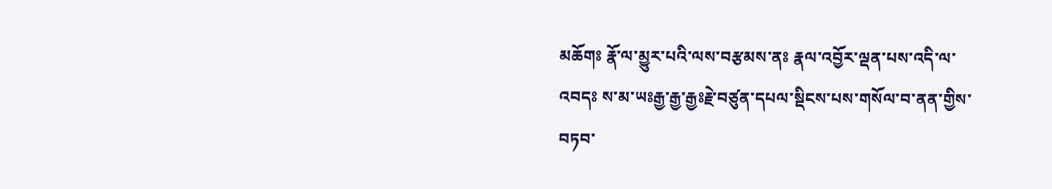མཆོགཿ རྣོ་ལ་མྱུར་པའི་ལས་བརྩམས་ནཿ རྣལ་འབྱོར་ལྡན་པས་འདི་ལ་འབདཿ ས་མ་ཡཿརྒྱ་རྒྱ་རྒྱཿརྗེ་བཙུན་དཔལ་སྡིངས་པས་གསོལ་བ་ནན་གྱིས་བཏབ་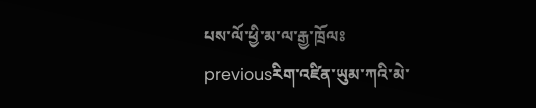པས་ལོ་ཕྱི་མ་ལ་རྒྱ་ཁྲོལཿ
previousརིག་འཛིན་ཡུམ་ཀའི་མེ་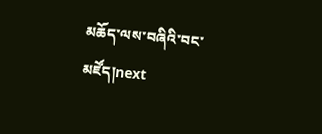མཆོད་ལས་བཞིའི་བང་མཛོད།next